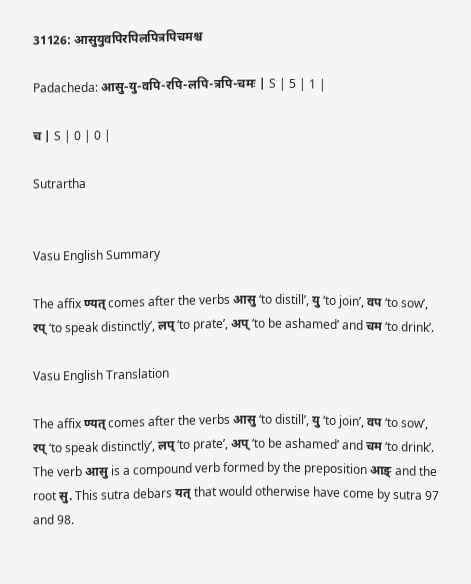31126: आसुयुवपिरपिलपित्रपिचमश्च

Padacheda: आसु-यु-वपि-रपि-लपि-त्रपि-चमः | S | 5 | 1 |

च | S | 0 | 0 |

Sutrartha


Vasu English Summary

The affix ण्यत् comes after the verbs आसु ‘to distill’, यु ‘to join’, वप ‘to sow’, रप् ‘to speak distinctly’, लप् ‘to prate’, अप् ‘to be ashamed’ and चम ‘to drink’.

Vasu English Translation

The affix ण्यत् comes after the verbs आसु ‘to distill’, यु ‘to join’, वप ‘to sow’, रप् ‘to speak distinctly’, लप् ‘to prate’, अप् ‘to be ashamed’ and चम ‘to drink’. The verb आसु is a compound verb formed by the preposition आङ् and the root सु. This sutra debars यत् that would otherwise have come by sutra 97 and 98.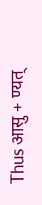Thus आसु + ण्यत्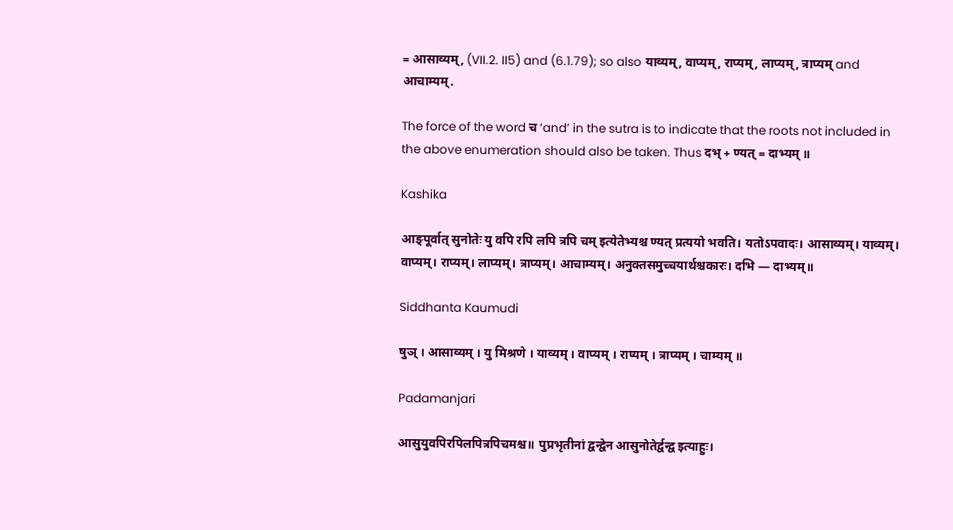= आसाव्यम्, (VII.2. II5) and (6.1.79); so also याव्यम्, वाप्यम्, राप्यम्, लाप्यम्, त्राप्यम् and आचाम्यम्.

The force of the word च ‘and’ in the sutra is to indicate that the roots not included in the above enumeration should also be taken. Thus दभ् + ण्यत् = दाभ्यम् ॥

Kashika

आङ्पूर्वात् सुनोतेः यु वपि रपि लपि त्रपि चम् इत्येतेभ्यश्च ण्यत् प्रत्ययो भवति। यतोऽपवादः। आसाव्यम्। याव्यम्। वाप्यम्। राप्यम्। लाप्यम्। त्राप्यम्। आचाम्यम्। अनुक्तसमुच्चयार्थश्चकारः। दभि — दाभ्यम्॥

Siddhanta Kaumudi

षुञ् । आसाव्यम् । यु मिश्रणे । याव्यम् । वाप्यम् । राप्यम् । त्राप्यम् । चाम्यम् ॥

Padamanjari

आसुयुवपिरपिलपित्रपिचमश्च॥ पुप्रभृतीनां द्वन्द्वेन आसुनोतेर्द्वन्द्व इत्याहुः।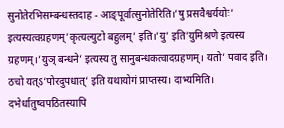सुनोतेरभिसम्बन्धस्तदाह - आङ्पूर्वात्सुनोतेरिति।’षु प्रसवैश्वर्ययोः’ इत्यस्यत्वग्रहणम्’कृत्यल्युटो बहुलम्’ इति।’यु’ इति’युमिश्रणे इत्यस्य ग्रहणम्।’युञ् बन्धने’ इत्यस्य तु सानुबन्धकत्वादग्रहणम्। यतो’ पवाद इति। ठचो यत्ऽ’पोरदुपधात्’ इति यथायोगं प्राप्तस्य। दाभ्यमिति। दभेर्धातुष्वपठितस्यापि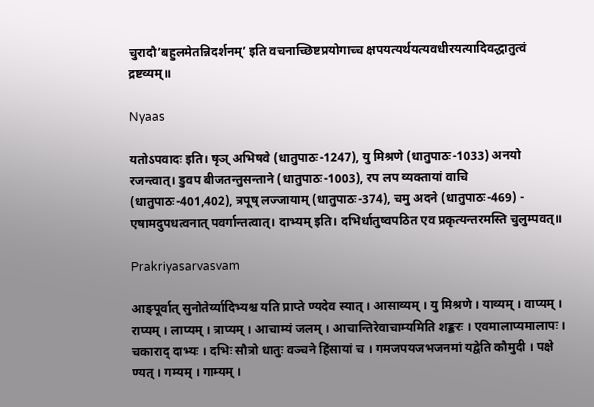चुरादौ’बहुलमेतन्निदर्शनम्’ इति वचनाच्छिष्टप्रयोगाच्च क्षपयत्यर्थयत्यवधीरयत्यादिवद्धातुत्वं द्रष्टव्यम्॥

Nyaas

यतोऽपवादः इति। षृञ् अभिषवे (धातुपाठः-1247), यु मिश्रणे (धातुपाठः-1033) अनयो रजन्त्वात्। डुवप बीजतन्तुसन्ताने (धातुपाठः-1003), रप लप व्यक्तायां वाचि (धातुपाठः-401,402), त्रपूष् लज्जायाम् (धातुपाठः-374), चमु अदने (धातुपाठः-469) - एषामदुपधत्वनात् पवर्गान्तत्वात्। दाभ्यम् इति। दभिर्धातुष्वपठित एव प्रकृत्यन्तरमस्ति चुलुम्पवत्॥

Prakriyasarvasvam

आङ्पूर्वात् सुनोतेर्य्यादिभ्यश्च यति प्राप्ते ण्यदेव स्यात् । आसाव्यम् । यु मिश्रणे । याव्यम् । वाप्यम् । राप्यम् । लाप्यम् । त्राप्यम् । आचाम्यं जलम् । आचान्तिरेवाचाम्यमिति शङ्करः । एवमालाप्यमालापः । चकाराद् दाभ्यः । दभिः सौत्रो धातुः वञ्चने हिंसायां च । गमजपयजभजनमां यद्वेति कौमुदी । पक्षे ण्यत् । गम्यम् । गाम्यम् ।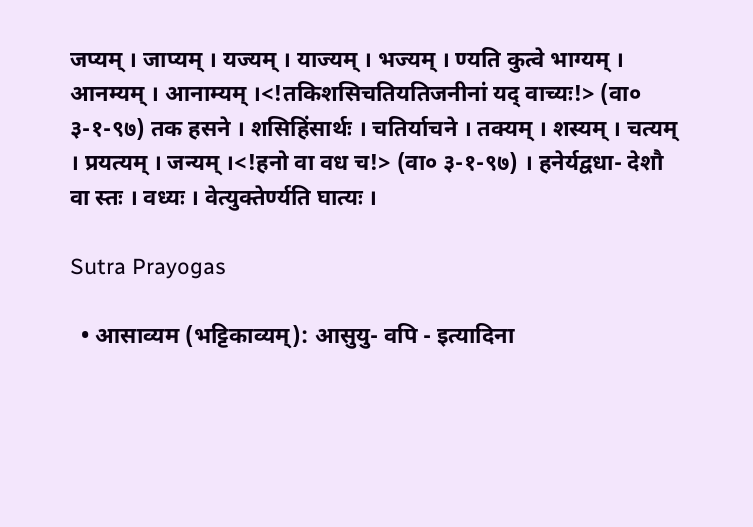जप्यम् । जाप्यम् । यज्यम् । याज्यम् । भज्यम् । ण्यति कुत्वे भाग्यम् । आनम्यम् । आनाम्यम् ।<!तकिशसिचतियतिजनीनां यद् वाच्यः!> (वा० ३-१-९७) तक हसने । शसिहिंसार्थः । चतिर्याचने । तक्यम् । शस्यम् । चत्यम् । प्रयत्यम् । जन्यम् ।<!हनो वा वध च!> (वा० ३-१-९७) । हनेर्यद्वधा- देशौ वा स्तः । वध्यः । वेत्युक्तेर्ण्यति घात्यः ।

Sutra Prayogas

  • आसाव्यम (भट्टिकाव्यम्): आसुयु- वपि - इत्यादिना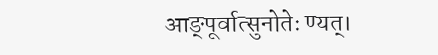आङ्पूर्वात्सुनोतेः ण्यत्।